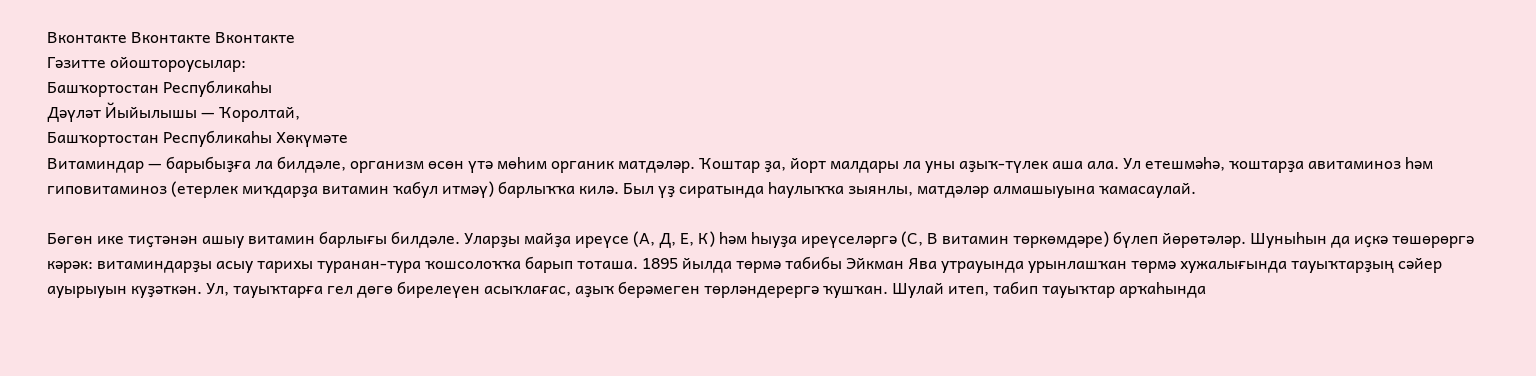Вконтакте Вконтакте Вконтакте
Гәзитте ойоштороусылар:
Башҡортостан Республикаһы
Дәүләт Йыйылышы — Ҡоролтай,
Башҡортостан Республикаһы Хөкүмәте
Витаминдар — барыбыҙға ла билдәле, организм өсөн үтә мөһим органик матдәләр. Ҡоштар ҙа, йорт малдары ла уны аҙыҡ-түлек аша ала. Ул етешмәһә, ҡоштарҙа авитаминоз һәм гиповитаминоз (етерлек миҡдарҙа витамин ҡабул итмәү) барлыҡҡа килә. Был үҙ сиратында һаулыҡҡа зыянлы, матдәләр алмашыуына ҡамасаулай.

Бөгөн ике тиҫтәнән ашыу витамин барлығы билдәле. Уларҙы майҙа иреүсе (А, Д, Е, К) һәм һыуҙа иреүселәргә (С, В витамин төркөмдәре) бүлеп йөрөтәләр. Шуныһын да иҫкә төшөрөргә кәрәк: витаминдарҙы асыу тарихы туранан-тура ҡошсолоҡҡа барып тоташа. 1895 йылда төрмә табибы Эйкман Ява утрауында урынлашҡан төрмә хужалығында тауыҡтарҙың сәйер ауырыуын куҙәткән. Ул, тауыҡтарға гел дөгө бирелеүен асыҡлағас, аҙыҡ берәмеген төрләндерергә ҡушҡан. Шулай итеп, табип тауыҡтар арҡаһында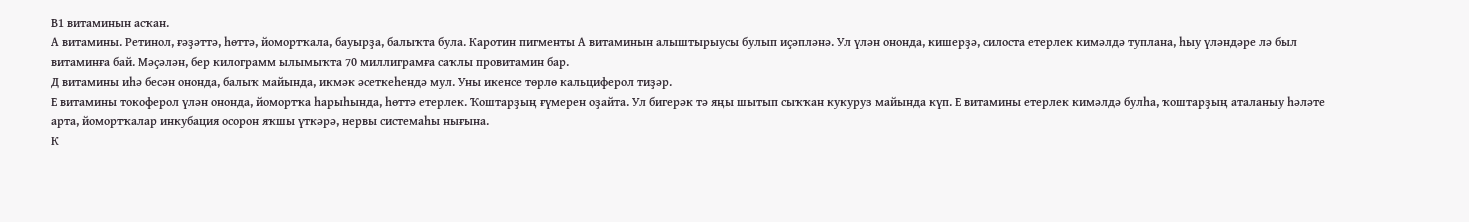В1 витаминын асҡан.
А витамины. Ретинол, ғәҙәттә, һөттә, йомортҡала, бауырҙа, балыҡта була. Каротин пигменты А витаминын алыштырыусы булып иҫәпләнә. Ул үлән ононда, кишерҙә, силоста етерлек кимәлдә туплана, һыу үләндәре лә был витаминға бай. Мәҫәлән, бер килограмм ылымыҡта 70 миллиграмға саҡлы провитамин бар.
Д витамины иһә бесән ононда, балыҡ майында, икмәк әсеткеһендә мул. Уны икенсе төрлө кальциферол тиҙәр.
Е витамины токоферол үлән ононда, йомортҡа һарыһында, һөттә етерлек. Ҡоштарҙың ғүмерен оҙайта. Ул бигерәк тә яңы шытып сыҡҡан кукуруз майында күп. Е витамины етерлек кимәлдә булһа, ҡоштарҙың аталаныу һәләте арта, йомортҡалар инкубация осорон яҡшы үткәрә, нервы системаһы нығына.
К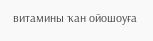витамины ҡан ойошоуға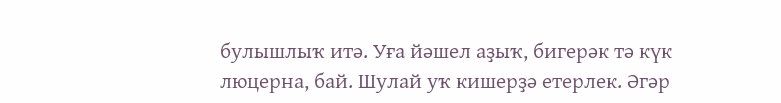булышлыҡ итә. Уға йәшел аҙыҡ, бигерәк тә күк люцерна, бай. Шулай уҡ кишерҙә етерлек. Әгәр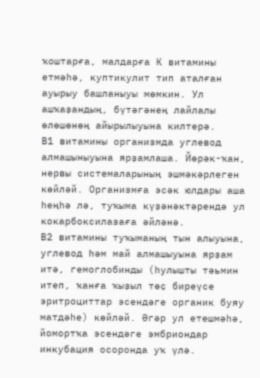ҡоштарға, малдарға К витамины етмәһә, куптикулит тип аталған ауырыу башланыуы мөмкин. Ул ашҡаҙандың, бүтәгәнең лайлалы өлөшөнөң айырылыуына килтерә.
В1 витамины организмда углевод алмашыныуына ярҙамлаша. Йөрәк-ҡан, нервы системаларының эшмәкәрлеген көйләй. Организмға эсәк юлдары аша һеңһә лә, туҡыма күҙәнәктәрендә ул кокарбоксилазаға әйләнә.
В2 витамины туҡыманың тын алыуына, углевод һәм май алмашыуына ярҙам итә, гемоглобинды (һулышты тәьмин итеп, ҡанға ҡыҙыл төҫ биреүсе эритроциттар эсендәге органик буяу матдәһе) көйләй. Әгәр ул етешмәһә, йомортҡа эсендәге эмбриондар инкубация осоронда уҡ үлә.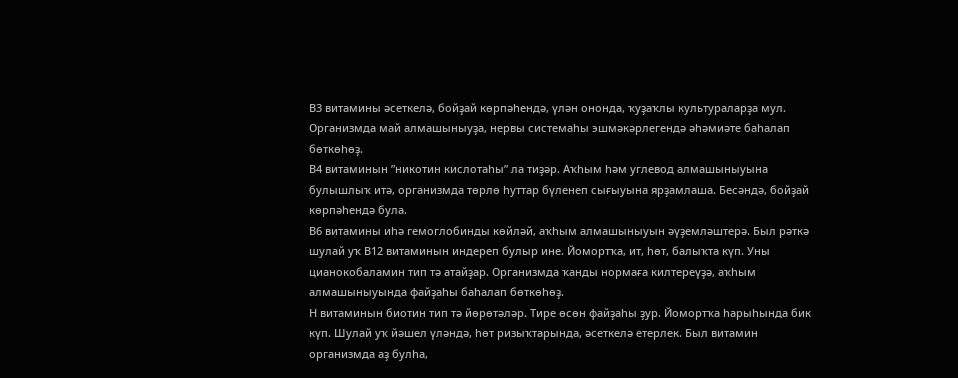В3 витамины әсеткелә, бойҙай көрпәһендә, үлән ононда, ҡуҙаҡлы культураларҙа мул. Организмда май алмашыныуҙа, нервы системаһы эшмәкәрлегендә әһәмиәте баһалап бөткөһөҙ.
В4 витаминын ”никотин кислотаһы” ла тиҙәр. Аҡһым һәм углевод алмашыныуына булышлыҡ итә, организмда төрлө һуттар бүленеп сығыуына ярҙамлаша. Бесәндә, бойҙай көрпәһендә була.
В6 витамины иһә гемоглобинды көйләй, аҡһым алмашыныуын әүҙемләштерә. Был рәткә шулай уҡ В12 витаминын индереп булыр ине. Йомортҡа, ит, һөт, балыҡта күп. Уны цианокобаламин тип тә атайҙар. Организмда ҡанды нормаға килтереүҙә, аҡһым алмашыныуында файҙаһы баһалап бөткөһөҙ.
Н витаминын биотин тип тә йөрөтәләр. Тире өсөн файҙаһы ҙур. Йомортҡа һарыһында бик күп. Шулай уҡ йәшел үләндә, һөт ризыҡтарында, әсеткелә етерлек. Был витамин организмда аҙ булһа,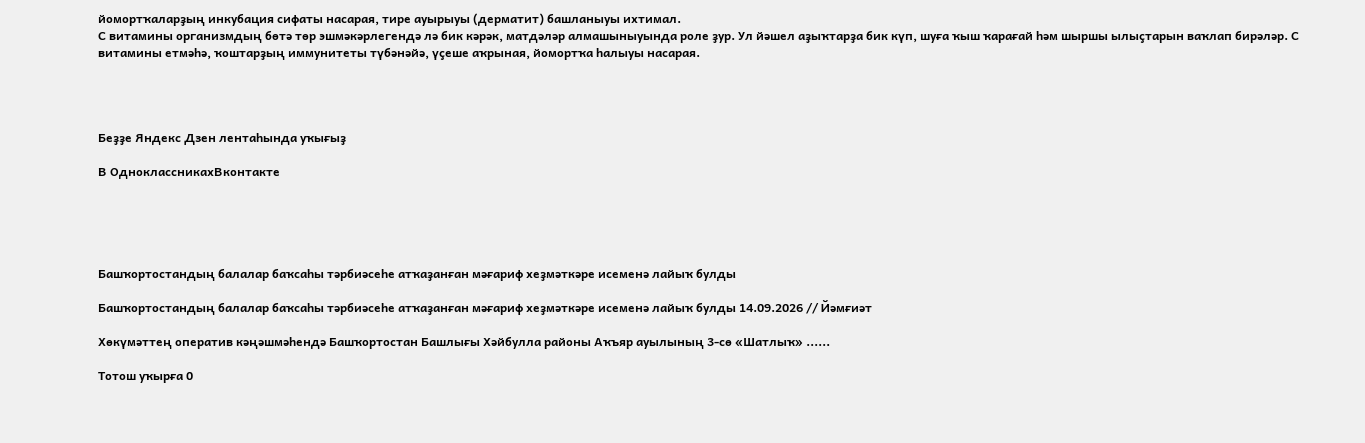йомортҡаларҙың инкубация сифаты насарая, тире ауырыуы (дерматит) башланыуы ихтимал.
С витамины организмдың бөтә төр эшмәкәрлегендә лә бик кәрәк, матдәләр алмашыныуында роле ҙур. Ул йәшел аҙыҡтарҙа бик күп, шуға ҡыш ҡарағай һәм шыршы ылыҫтарын ваҡлап бирәләр. С витамины етмәһә, ҡоштарҙың иммунитеты түбәнәйә, үҫеше аҡрыная, йомортҡа һалыуы насарая.




Беҙҙе Яндекс Дзен лентаһында уҡығыҙ

В ОдноклассникахВконтакте





Башҡортостандың балалар баҡсаһы тәрбиәсеһе атҡаҙанған мәғариф хеҙмәткәре исеменә лайыҡ булды

Башҡортостандың балалар баҡсаһы тәрбиәсеһе атҡаҙанған мәғариф хеҙмәткәре исеменә лайыҡ булды 14.09.2026 // Йәмғиәт

Хөкүмәттең оператив кәңәшмәһендә Башҡортостан Башлығы Хәйбулла районы Аҡъяр ауылының 3-сө «Шатлыҡ» ......

Тотош уҡырға 0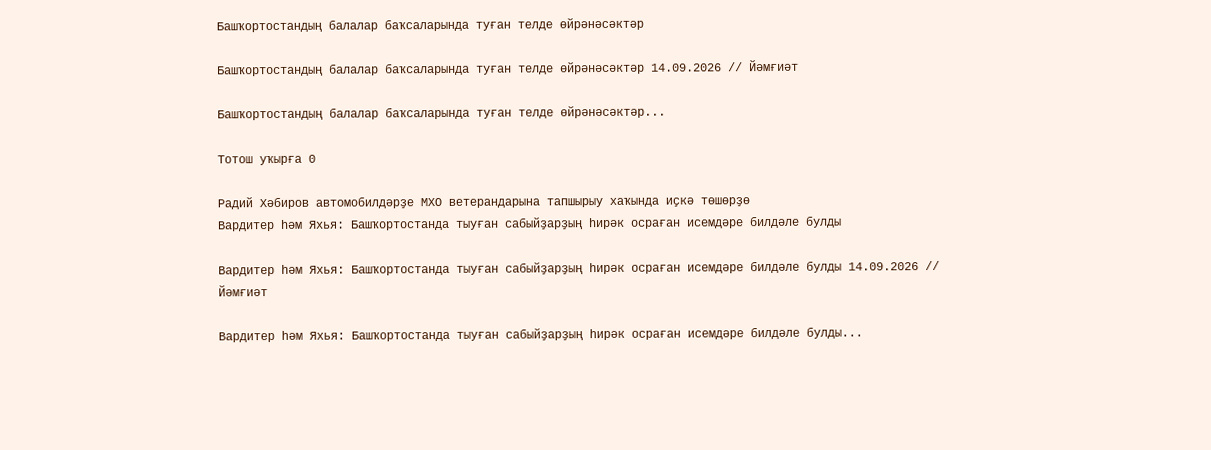Башҡортостандың балалар баҡсаларында туған телде өйрәнәсәктәр

Башҡортостандың балалар баҡсаларында туған телде өйрәнәсәктәр 14.09.2026 // Йәмғиәт

Башҡортостандың балалар баҡсаларында туған телде өйрәнәсәктәр...

Тотош уҡырға 0

Радий Хәбиров автомобилдәрҙе МХО ветерандарына тапшырыу хаҡында иҫкә төшөрҙө
Вардитер һәм Яхья: Башҡортостанда тыуған сабыйҙарҙың һирәк осраған исемдәре билдәле булды

Вардитер һәм Яхья: Башҡортостанда тыуған сабыйҙарҙың һирәк осраған исемдәре билдәле булды 14.09.2026 // Йәмғиәт

Вардитер һәм Яхья: Башҡортостанда тыуған сабыйҙарҙың һирәк осраған исемдәре билдәле булды...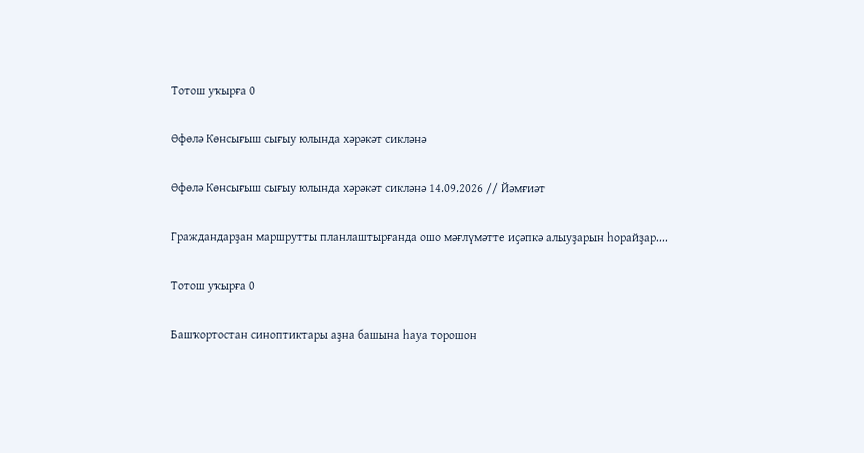Тотош уҡырға 0

Өфөлә Көнсығыш сығыу юлында хәрәкәт сикләнә

Өфөлә Көнсығыш сығыу юлында хәрәкәт сикләнә 14.09.2026 // Йәмғиәт

Граждандарҙан маршрутты планлаштырғанда ошо мәғлүмәтте иҫәпкә алыуҙарын һорайҙар....

Тотош уҡырға 0

Башҡортостан синоптиктары аҙна башына һауа торошон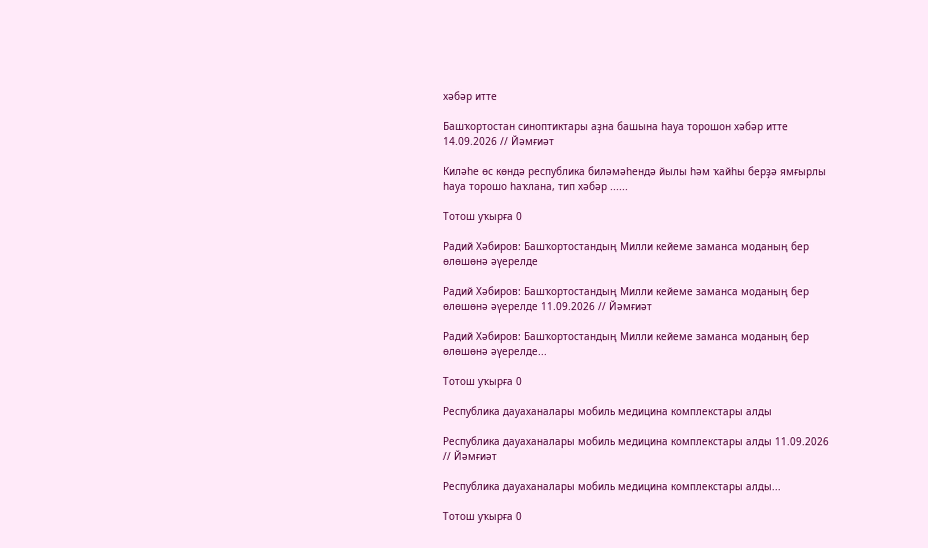хәбәр итте

Башҡортостан синоптиктары аҙна башына һауа торошон хәбәр итте 14.09.2026 // Йәмғиәт

Киләһе өс көндә республика биләмәһендә йылы һәм ҡайһы берҙә ямғырлы һауа торошо һаҡлана, тип хәбәр ......

Тотош уҡырға 0

Радий Хәбиров: Башҡортостандың Милли кейеме заманса моданың бер өлөшөнә әүерелде

Радий Хәбиров: Башҡортостандың Милли кейеме заманса моданың бер өлөшөнә әүерелде 11.09.2026 // Йәмғиәт

Радий Хәбиров: Башҡортостандың Милли кейеме заманса моданың бер өлөшөнә әүерелде...

Тотош уҡырға 0

Республика дауаханалары мобиль медицина комплекстары алды

Республика дауаханалары мобиль медицина комплекстары алды 11.09.2026 // Йәмғиәт

Республика дауаханалары мобиль медицина комплекстары алды...

Тотош уҡырға 0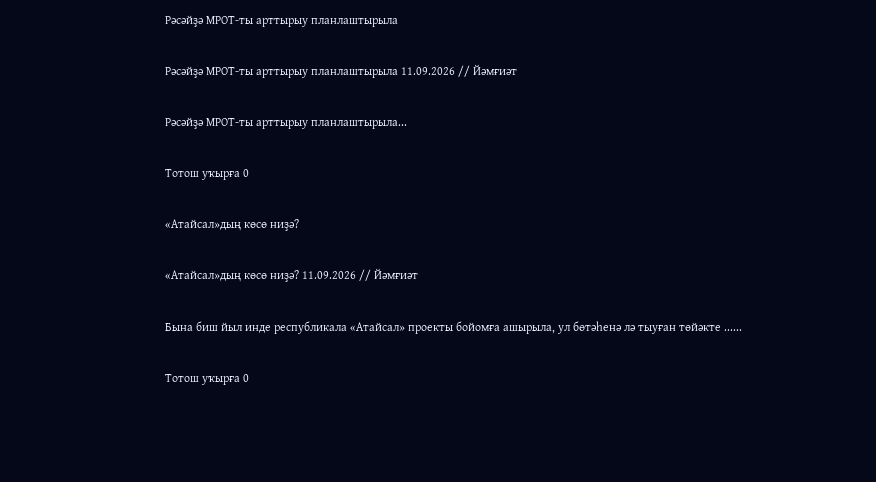Рәсәйҙә МРОТ-ты арттырыу планлаштырыла

Рәсәйҙә МРОТ-ты арттырыу планлаштырыла 11.09.2026 // Йәмғиәт

Рәсәйҙә МРОТ-ты арттырыу планлаштырыла...

Тотош уҡырға 0

«Атайсал»дың көсө ниҙә?

«Атайсал»дың көсө ниҙә? 11.09.2026 // Йәмғиәт

Бына биш йыл инде республикала «Атайсал» проекты бойомға ашырыла, ул бөтәһенә лә тыуған төйәкте ......

Тотош уҡырға 0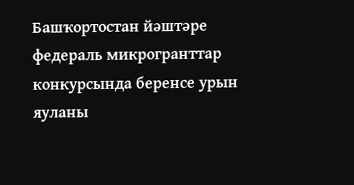Башҡортостан йәштәре федераль микрогранттар конкурсында беренсе урын яуланы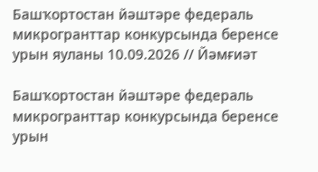Башҡортостан йәштәре федераль микрогранттар конкурсында беренсе урын яуланы 10.09.2026 // Йәмғиәт

Башҡортостан йәштәре федераль микрогранттар конкурсында беренсе урын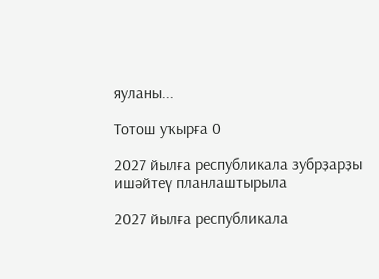яуланы...

Тотош уҡырға 0

2027 йылға республикала зубрҙарҙы ишәйтеү планлаштырыла

2027 йылға республикала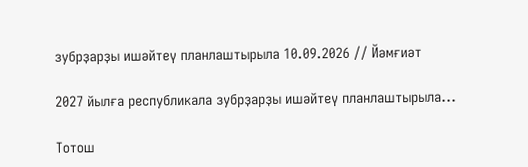зубрҙарҙы ишәйтеү планлаштырыла 10.09.2026 // Йәмғиәт

2027 йылға республикала зубрҙарҙы ишәйтеү планлаштырыла...

Тотош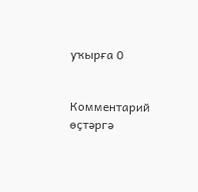уҡырға 0


Комментарий өҫтәргә